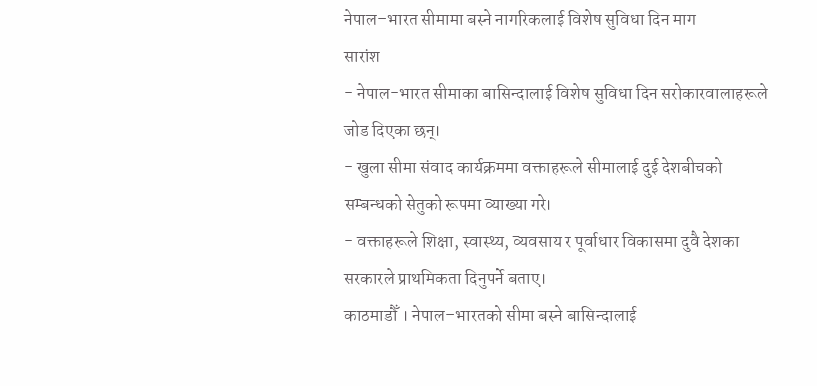नेपाल–भारत सीमामा बस्ने नागरिकलाई विशेष सुविधा दिन माग
सारांश
- नेपाल-भारत सीमाका बासिन्दालाई विशेष सुविधा दिन सरोकारवालाहरूले जोड दिएका छन्।
- खुला सीमा संवाद कार्यक्रममा वक्ताहरूले सीमालाई दुई देशबीचको सम्बन्धको सेतुको रूपमा व्याख्या गरे।
- वक्ताहरूले शिक्षा, स्वास्थ्य, व्यवसाय र पूर्वाधार विकासमा दुवै देशका सरकारले प्राथमिकता दिनुपर्ने बताए।
काठमाडौँ । नेपाल–भारतको सीमा बस्ने बासिन्दालाई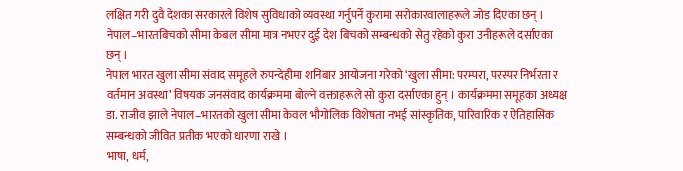लक्षित गरी दुवै देशका सरकारले विशेष सुविधाको व्यवस्था गर्नुपर्ने कुरामा सरोकारवालाहरूले जोड दिएका छन् । नेपाल–भारतबिचको सीमा केबल सीमा मात्र नभएर दुई देश बिचको सम्बन्धको सेतु रहेको कुरा उनीहरूले दर्साएका छन् ।
नेपाल भारत खुला सीमा संवाद समूहले रुपन्देहीमा शनिबार आयोजना गरेको ‘खुला सीमा: परम्परा, परस्पर निर्भरता र वर्तमान अवस्था’ विषयक जनसंवाद कार्यक्रममा बोल्ने वक्ताहरूले सो कुरा दर्साएका हुन् । कार्यक्रममा समूहका अध्यक्ष डा. राजीव झाले नेपाल–भारतको खुला सीमा केवल भौगोलिक विशेषता नभई सांस्कृतिक, पारिवारिक र ऐतिहासिक सम्बन्धको जीवित प्रतीक भएको धारणा राखे ।
भाषा, धर्म,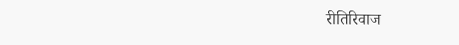रीतिरिवाज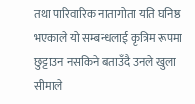तथा पारिवारिक नातागोता यति घनिष्ठ भएकाले यो सम्बन्धलाई कृत्रिम रूपमा छुट्टाउन नसकिने बताउँदै उनले खुला सीमाले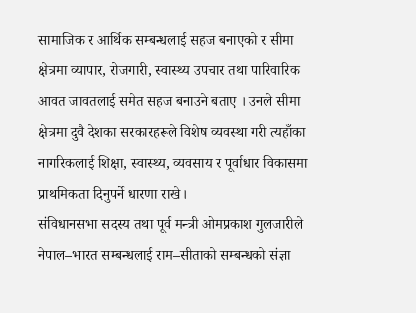सामाजिक र आर्थिक सम्बन्धलाई सहज बनाएको र सीमा क्षेत्रमा व्यापार, रोजगारी, स्वास्थ्य उपचार तथा पारिवारिक आवत जावतलाई समेत सहज बनाउने बताए । उनले सीमा क्षेत्रमा दुवै देशका सरकारहरूले विशेष व्यवस्था गरी त्यहाँका नागरिकलाई शिक्षा, स्वास्थ्य, व्यवसाय र पूर्वाधार विकासमा प्राथमिकता दिनुपर्ने धारणा राखे।
संविधानसभा सदस्य तथा पूर्व मन्त्री ओमप्रकाश गुलजारीले नेपाल–भारत सम्बन्धलाई राम–सीताको सम्बन्धको संज्ञा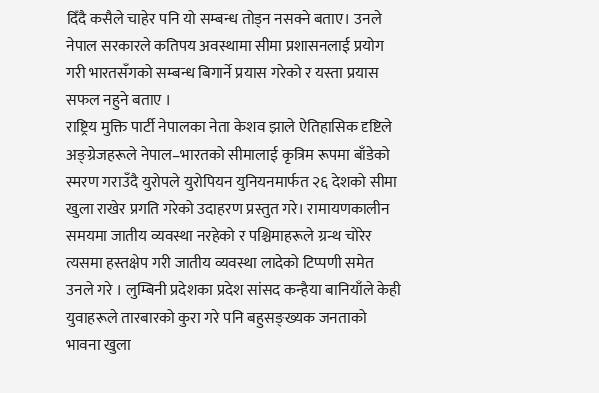दिँदै कसैले चाहेर पनि यो सम्बन्ध तोड्न नसक्ने बताए। उनले नेपाल सरकारले कतिपय अवस्थामा सीमा प्रशासनलाई प्रयोग गरी भारतसँगको सम्बन्ध बिगार्ने प्रयास गरेको र यस्ता प्रयास सफल नहुने बताए ।
राष्ट्रिय मुक्ति पार्टी नेपालका नेता केशव झाले ऐतिहासिक दृष्टिले अङ्ग्रेजहरूले नेपाल–भारतको सीमालाई कृत्रिम रूपमा बाँडेको स्मरण गराउँदै युरोपले युरोपियन युनियनमार्फत २६ देशको सीमा खुला राखेर प्रगति गरेको उदाहरण प्रस्तुत गरे। रामायणकालीन समयमा जातीय व्यवस्था नरहेको र पश्चिमाहरूले ग्रन्थ चोरेर त्यसमा हस्तक्षेप गरी जातीय व्यवस्था लादेको टिप्पणी समेत उनले गरे । लुम्बिनी प्रदेशका प्रदेश सांसद कन्हैया बानियाँले केही युवाहरूले तारबारको कुरा गरे पनि बहुसङ्ख्यक जनताको भावना खुला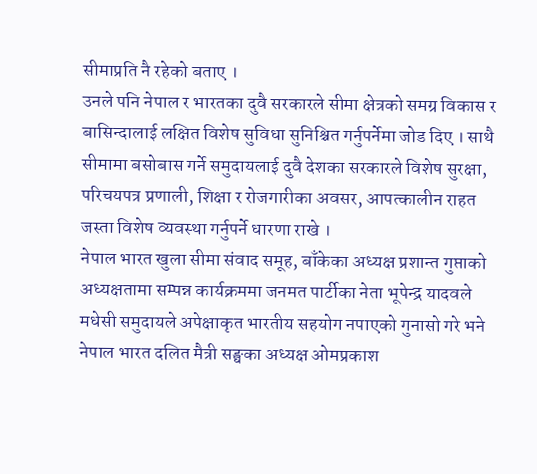सीमाप्रति नै रहेको बताए ।
उनले पनि नेपाल र भारतका दुवै सरकारले सीमा क्षेत्रको समग्र विकास र बासिन्दालाई लक्षित विशेष सुविधा सुनिश्चित गर्नुपर्नेमा जोड दिए । साथै सीमामा बसोबास गर्ने समुदायलाई दुवै देशका सरकारले विशेष सुरक्षा, परिचयपत्र प्रणाली, शिक्षा र रोजगारीका अवसर, आपत्कालीन राहत जस्ता विशेष व्यवस्था गर्नुपर्ने धारणा राखे ।
नेपाल भारत खुला सीमा संवाद समूह, बाँकेका अध्यक्ष प्रशान्त गुप्ताको अध्यक्षतामा सम्पन्न कार्यक्रममा जनमत पार्टीका नेता भूपेन्द्र यादवले मधेसी समुदायले अपेक्षाकृत भारतीय सहयोग नपाएको गुनासो गरे भने नेपाल भारत दलित मैत्री सङ्घका अध्यक्ष ओमप्रकाश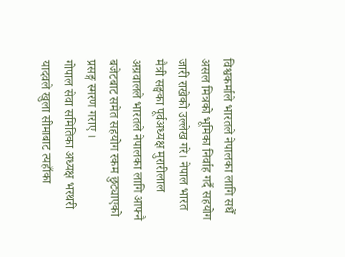विश्वकर्माले भारतले नेपालका लागि सधैँ असल मित्रको भूमिका निर्वाह गर्दै सहयोग जारी राखेको उल्लेख गरे। नेपाल भारत मैत्री सङ्घका पूर्वअध्यक्ष मुरारीलाल अग्रवालले भारतले नेपालका लागि आफ्नै बजेटबाट समेत सहयोग रकम छुट्याएको प्रसङ्ग स्मरण गराए ।
गोपाल सेवा समितिका अध्यक्ष भरथरी यादवले खुला सीमाबाट त्यहाँका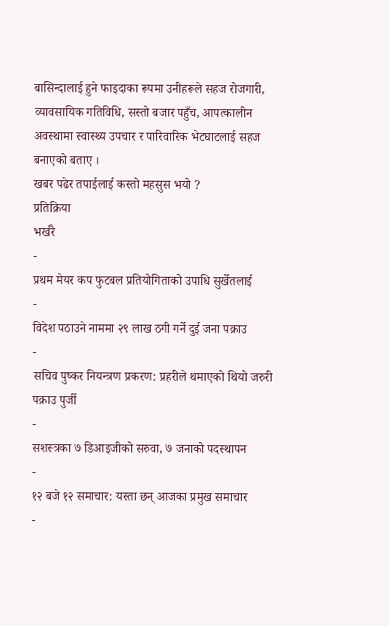बासिन्दालाई हुने फाइदाका रूपमा उनीहरूले सहज रोजगारी, व्यावसायिक गतिविधि, सस्तो बजार पहुँच, आपत्कालीन अवस्थामा स्वास्थ्य उपचार र पारिवारिक भेटघाटलाई सहज बनाएको बताए ।
खबर पढेर तपाईलाई कस्तो महसुस भयो ?
प्रतिक्रिया
भर्खरै
-
प्रथम मेयर कप फुटबल प्रतियोगिताको उपाधि सुर्खेतलाई
-
विदेश पठाउने नाममा २९ लाख ठगी गर्ने दुई जना पक्राउ
-
सचिव पुष्कर नियन्त्रण प्रकरण: प्रहरीले थमाएको थियो जरुरी पक्राउ पुर्जी
-
सशस्त्रका ७ डिआइजीको सरुवा, ७ जनाको पदस्थापन
-
१२ बजे १२ समाचार: यस्ता छन् आजका प्रमुख समाचार
-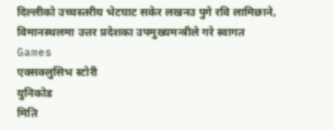दिल्लीको उच्चस्तरीय भेटघाट सकेर लखनउ पुगे रवि लामिछाने, विमानस्थलमा उत्तर प्रदेशका उपमुख्यमन्त्रीले गरे स्वागत
Games
एक्सक्लुसिभ स्टोरी
युनिकोड
मिति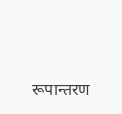रूपान्तरण